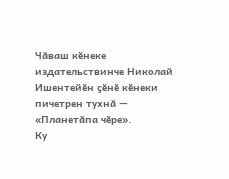Чӑваш кӗнеке издательствинче Николай Ишентейӗн ҫӗнӗ кӗнеки пичетрен тухнӑ — «Планетӑпа чӗре».
Ку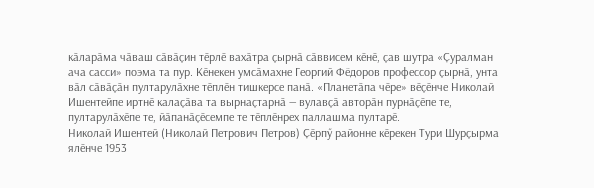кӑларӑма чӑваш сӑвӑҫин тӗрлӗ вахӑтра ҫырнӑ сӑввисем кӗнӗ, ҫав шутра «Ҫуралман ача сасси» поэма та пур. Кӗнекен умсӑмахне Георгий Фёдоров профессор ҫырнӑ, унта вӑл сӑвӑҫӑн пултарулӑхне тӗплӗн тишкерсе панӑ. «Планетӑпа чӗре» вӗҫӗнче Николай Ишентейпе иртнӗ калаҫӑва та вырнаҫтарнӑ — вулавҫӑ авторӑн пурнӑҫӗпе те, пултарулӑхӗпе те, йӑпанӑҫӗсемпе те тӗплӗнрех паллашма пултарӗ.
Николай Ишентей (Николай Петрович Петров) Ҫӗрпӳ районне кӗрекен Тури Шурҫырма ялӗнче 1953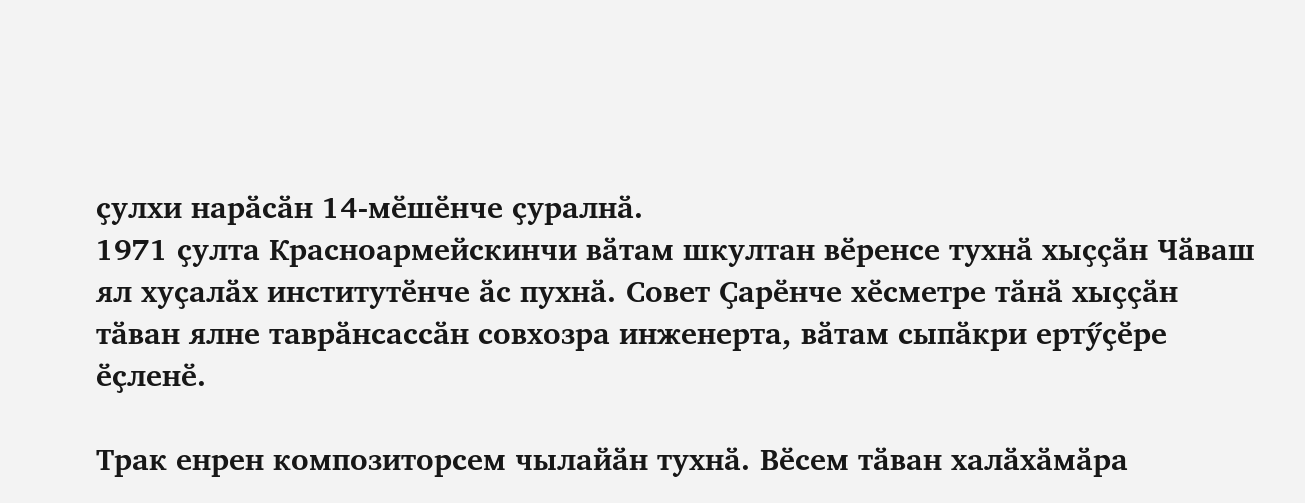ҫулхи нарӑсӑн 14-мӗшӗнче ҫуралнӑ.
1971 ҫулта Красноармейскинчи вӑтам шкултан вӗренсе тухнӑ хыҫҫӑн Чӑваш ял хуҫалӑх институтӗнче ӑс пухнӑ. Совет Ҫарӗнче хӗсметре тӑнӑ хыҫҫӑн тӑван ялне таврӑнсассӑн совхозра инженерта, вӑтам сыпӑкри ертӳҫӗре ӗҫленӗ.

Трак енрен композиторсем чылайӑн тухнӑ. Вӗсем тӑван халӑхӑмӑра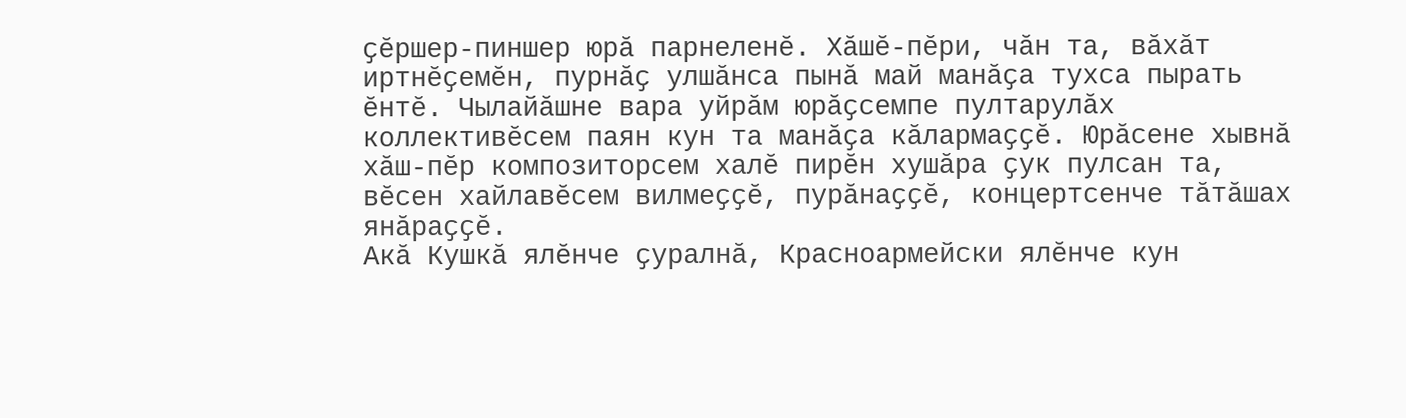ҫӗршер-пиншер юрӑ парнеленӗ. Хӑшӗ-пӗри, чӑн та, вӑхӑт иртнӗҫемӗн, пурнӑҫ улшӑнса пынӑ май манӑҫа тухса пырать ӗнтӗ. Чылайӑшне вара уйрӑм юрӑҫсемпе пултарулӑх коллективӗсем паян кун та манӑҫа кӑлармаҫҫӗ. Юрӑсене хывнӑ хӑш-пӗр композиторсем халӗ пирӗн хушӑра ҫук пулсан та, вӗсен хайлавӗсем вилмеҫҫӗ, пурӑнаҫҫӗ, концертсенче тӑтӑшах янӑраҫҫӗ.
Акӑ Кушкӑ ялӗнче ҫуралнӑ, Красноармейски ялӗнче кун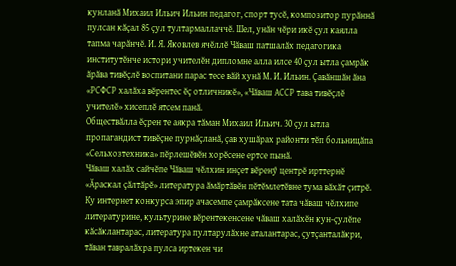кунланӑ Михаил Ильич Ильин педагог, спорт тусӗ, композитор пурӑннӑ пулсан кӑҫал 85 ҫул тултармаллаччӗ. Шел, унӑн чӗри икӗ ҫул каялла тапма чарӑнчӗ. И. Я. Яковлев ячӗллӗ Чӑваш патшалӑх педагогика институтӗнче истори учителӗн дипломне алла илсе 40 ҫул ытла ҫамрӑк ӑрӑва тивӗҫлӗ воспитани парас тесе вӑй хунӑ М. И. Ильин. Ҫавӑншӑн ӑна «РСФСР халӑха вӗрентес ӗҫ отличникӗ», «Чӑваш АССР тава тивӗҫлӗ учителӗ» хисеплӗ ятсем панӑ.
Обществӑлла ӗҫрен те аякра тӑман Михаил Ильич. 30 ҫул ытла пропагандист тивӗҫне пурнӑҫланӑ, ҫав хушӑрах районти тӗп больницӑпа «Сельхозтехника» пӗрлешӗвӗн хорӗсене ертсе пынӑ.
Чӑваш халӑх сайчӗпе Чӑваш чӗлхин инҫет вӗренӳ центрӗ ирттернӗ «Ӑраскал ҫӑлтӑрӗ» литература ӑмӑртӑвӗн пӗтӗмлетӗвне тума вӑхӑт ҫитрӗ. Ку интернет конкурса эпир ачасемпе ҫамрӑксене тата чӑваш чӗлхипе литературине, культурине вӗрентекенсене чӑваш халӑхӗн кун-ҫулӗпе кӑсӑклантарас, литература пултарулӑхне аталантарас, ҫутҫанталӑкри, тӑван тавралӑхра пулса иртекен чи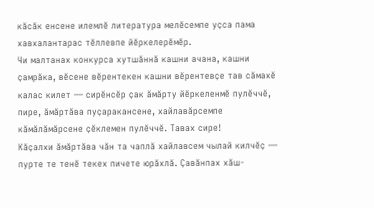кӑсӑк енсене илемлӗ литература мелӗсемпе уҫса пама хавхалантарас тӗллевпе йӗркелерӗмӗр.
Чи малтанах конкурса хутшӑннӑ кашни ачана, кашни ҫамрӑка, вӗсене вӗрентекен кашни вӗрентевҫе тав сӑмахӗ калас килет — сирӗнсӗр ҫак ӑмӑрту йӗркеленмӗ пулӗччӗ, пире, ӑмӑртӑва пуҫаракансене, хайлавӑрсемпе кӑмӑлӑмӑрсене ҫӗклемен пулӗччӗ. Тавах сире!
Кӑҫалхи ӑмӑртӑва чӑн та чаплӑ хайлавсем чылай килчӗҫ — пурте те тенӗ текех пичете юрӑхлӑ. Ҫавӑнпах хӑш-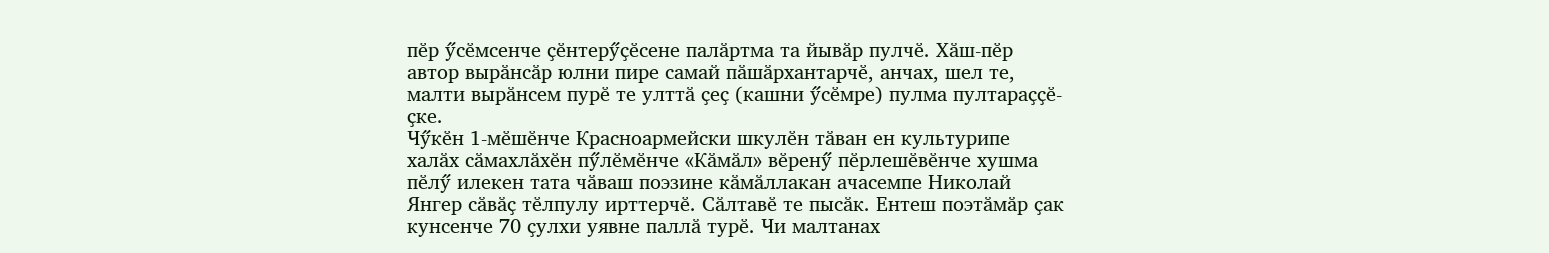пӗр ӳсӗмсенче ҫӗнтерӳҫӗсене палӑртма та йывӑр пулчӗ. Хӑш-пӗр автор вырӑнсӑр юлни пире самай пӑшӑрхантарчӗ, анчах, шел те, малти вырӑнсем пурӗ те улттӑ ҫеҫ (кашни ӳсӗмре) пулма пултараҫҫӗ-ҫке.
Чӳкӗн 1-мӗшӗнче Красноармейски шкулӗн тӑван ен культурипе халӑх сӑмахлӑхӗн пӳлӗмӗнче «Кӑмӑл» вӗренӳ пӗрлешӗвӗнче хушма пӗлӳ илекен тата чӑваш поэзине кӑмӑллакан ачасемпе Николай Янгер сӑвӑҫ тӗлпулу ирттерчӗ. Сӑлтавӗ те пысӑк. Ентеш поэтӑмӑр ҫак кунсенче 70 ҫулхи уявне паллӑ турӗ. Чи малтанах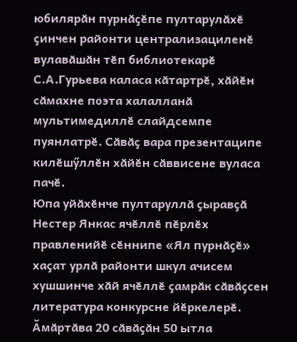юбилярӑн пурнӑҫӗпе пултарулӑхӗ ҫинчен районти централизациленӗ вулавӑшӑн тӗп библиотекарӗ С.А.Гурьева каласа кӑтартрӗ, хӑйӗн сӑмахне поэта халалланӑ мультимедиллӗ слайдсемпе пуянлатрӗ. Сӑвӑҫ вара презентаципе килӗшӳллӗн хӑйӗн сӑввисене вуласа пачӗ.
Юпа уйӑхӗнче пултаруллӑ ҫыравҫӑ Нестер Янкас ячӗллӗ пӗрлӗх правленийӗ сӗннипе «Ял пурнӑҫӗ» хаҫат урлӑ районти шкул ачисем хушшинче хӑй ячӗллӗ ҫамрӑк сӑвӑҫсен литература конкурсне йӗркелерӗ. Ӑмӑртӑва 20 сӑвӑҫӑн 50 ытла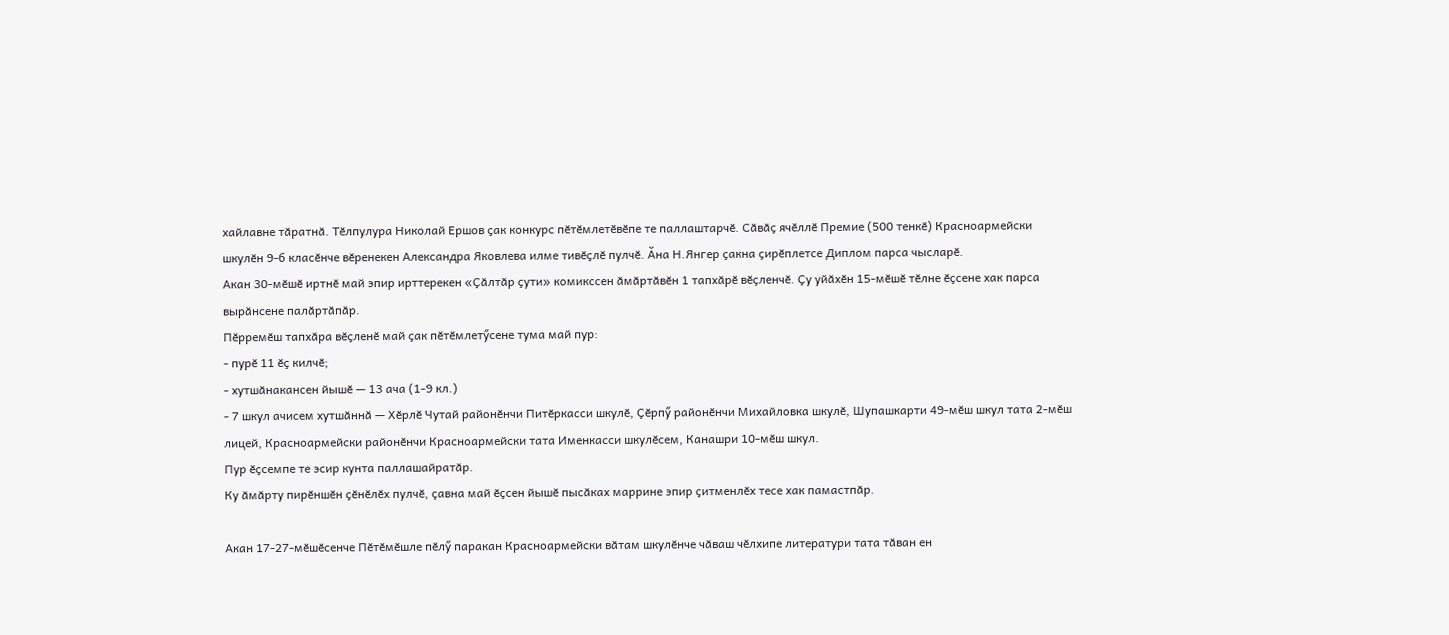хайлавне тӑратнӑ. Тӗлпулура Николай Ершов ҫак конкурс пӗтӗмлетӗвӗпе те паллаштарчӗ. Сӑвӑҫ ячӗллӗ Премие (500 тенкӗ) Красноармейски шкулӗн 9-б класӗнче вӗренекен Александра Яковлева илме тивӗҫлӗ пулчӗ. Ӑна Н.Янгер ҫакна ҫирӗплетсе Диплом парса чысларӗ.
Акан 30-мӗшӗ иртнӗ май эпир ирттерекен «Ҫӑлтӑр ҫути» комикссен ӑмӑртӑвӗн 1 тапхӑрӗ вӗҫленчӗ. Ҫу уйӑхӗн 15-мӗшӗ тӗлне ӗҫсене хак парса вырӑнсене палӑртӑпӑр.
Пӗрремӗш тапхӑра вӗҫленӗ май ҫак пӗтӗмлетӳсене тума май пур:
- пурӗ 11 ӗҫ килчӗ;
- хутшӑнакансен йышӗ — 13 ача (1-9 кл.)
- 7 шкул ачисем хутшӑннӑ — Хӗрлӗ Чутай районӗнчи Питӗркасси шкулӗ, Ҫӗрпӳ районӗнчи Михайловка шкулӗ, Шупашкарти 49-мӗш шкул тата 2-мӗш лицей, Красноармейски районӗнчи Красноармейски тата Именкасси шкулӗсем, Канашри 10-мӗш шкул.
Пур ӗҫсемпе те эсир кунта паллашайратӑр.
Ку ӑмӑрту пирӗншӗн ҫӗнӗлӗх пулчӗ, ҫавна май ӗҫсен йышӗ пысӑках маррине эпир ҫитменлӗх тесе хак памастпӑр.

Акан 17-27-мӗшӗсенче Пӗтӗмӗшле пӗлӳ паракан Красноармейски вӑтам шкулӗнче чӑваш чӗлхипе литератури тата тӑван ен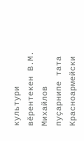культури вӗрентекен В.М. Михайлов пуҫарнипе тата Красноармейски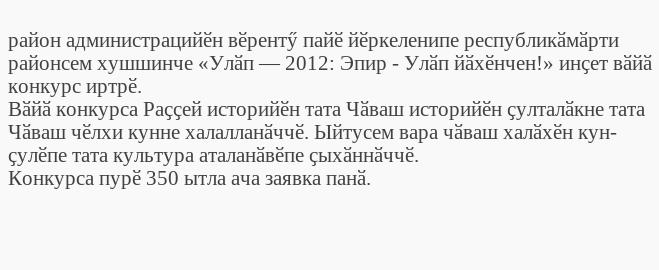район администрацийӗн вӗрентӳ пайӗ йӗркеленипе республикӑмӑрти районсем хушшинче «Улӑп — 2012: Эпир - Улӑп йӑхӗнчен!» инҫет вӑйӑ конкурс иртрӗ.
Вӑйӑ конкурса Раҫҫей историйӗн тата Чӑваш историйӗн ҫулталӑкне тата Чӑваш чӗлхи кунне халалланӑччӗ. Ыйтусем вара чӑваш халӑхӗн кун-ҫулӗпе тата культура аталанӑвӗпе ҫыхӑннӑччӗ.
Конкурса пурӗ 350 ытла ача заявка панӑ.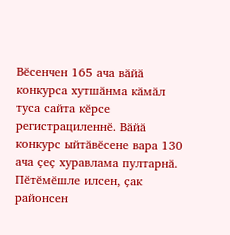Вӗсенчен 165 ача вӑйӑ конкурса хутшӑнма кӑмӑл туса сайта кӗрсе регистрациленнӗ. Вӑйӑ конкурс ыйтӑвӗсене вара 130 ача ҫеҫ хуравлама пултарнӑ. Пӗтӗмӗшле илсен, ҫак районсен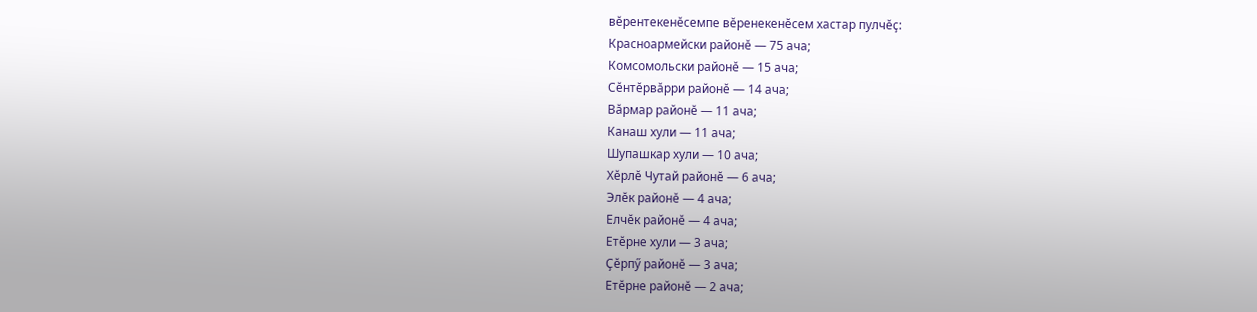вӗрентекенӗсемпе вӗренекенӗсем хастар пулчӗҫ:
Красноармейски районӗ — 75 ача;
Комсомольски районӗ — 15 ача;
Сӗнтӗрвӑрри районӗ — 14 ача;
Вӑрмар районӗ — 11 ача;
Канаш хули — 11 ача;
Шупашкар хули — 10 ача;
Хӗрлӗ Чутай районӗ — 6 ача;
Элӗк районӗ — 4 ача;
Елчӗк районӗ — 4 ача;
Етӗрне хули — 3 ача;
Ҫӗрпӳ районӗ — 3 ача;
Етӗрне районӗ — 2 ача;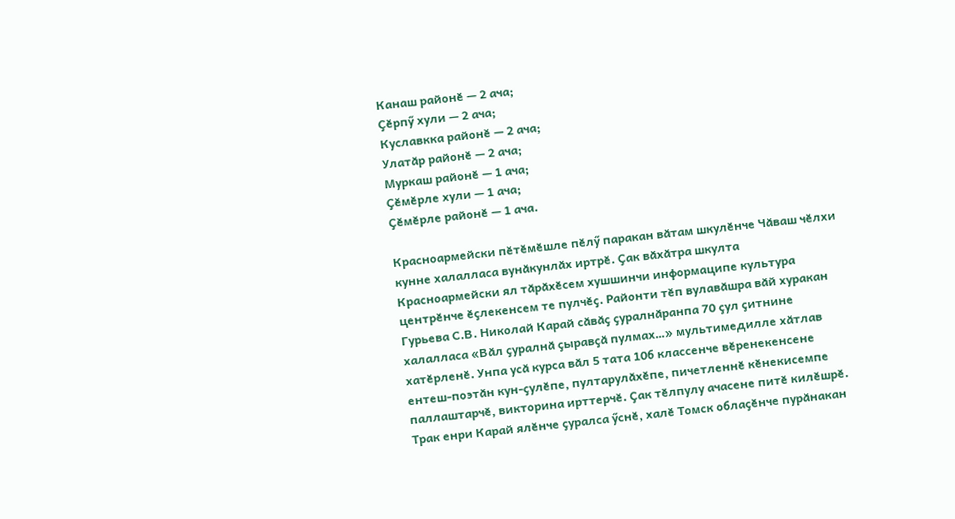Канаш районӗ — 2 ача;
Ҫӗрпӳ хули — 2 ача;
Куславкка районӗ — 2 ача;
Улатӑр районӗ — 2 ача;
Муркаш районӗ — 1 ача;
Ҫӗмӗрле хули — 1 ача;
Ҫӗмӗрле районӗ — 1 ача.

Красноармейски пӗтӗмӗшле пӗлӳ паракан вӑтам шкулӗнче Чӑваш чӗлхи кунне халалласа вунӑкунлӑх иртрӗ. Ҫак вӑхӑтра шкулта Красноармейски ял тӑрӑхӗсем хушшинчи информаципе культура центрӗнче ӗҫлекенсем те пулчӗҫ. Районти тӗп вулавӑшра вӑй хуракан Гурьева С.В. Николай Карай сӑвӑҫ ҫуралнӑранпа 70 ҫул ҫитнине халалласа «Вӑл ҫуралнӑ ҫыравҫӑ пулмах…» мультимедилле хӑтлав хатӗрленӗ. Унпа усӑ курса вӑл 5 тата 10б классенче вӗренекенсене ентеш-поэтӑн кун-ҫулӗпе, пултарулӑхӗпе, пичетленнӗ кӗнекисемпе паллаштарчӗ, викторина ирттерчӗ. Ҫак тӗлпулу ачасене питӗ килӗшрӗ. Трак енри Карай ялӗнче ҫуралса ӳснӗ, халӗ Томск облаҫӗнче пурӑнакан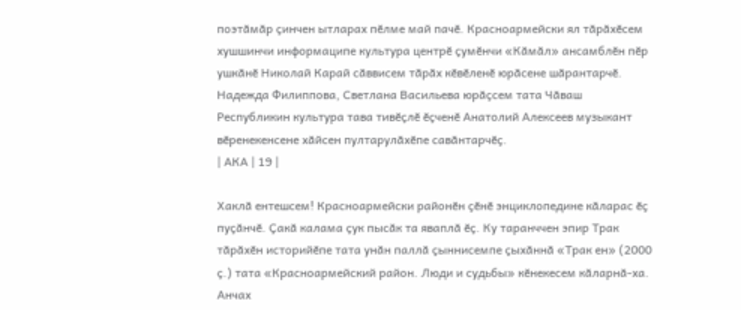поэтӑмӑр ҫинчен ытларах пӗлме май пачӗ. Красноармейски ял тӑрӑхӗсем хушшинчи информаципе культура центрӗ ҫумӗнчи «Кӑмӑл» ансамблӗн пӗр ушкӑнӗ Николай Карай сӑввисем тӑрӑх кӗвӗленӗ юрӑсене шӑрантарчӗ. Надежда Филиппова, Светлана Васильева юрӑҫсем тата Чӑваш Республикин культура тава тивӗҫлӗ ӗҫченӗ Анатолий Алексеев музыкант вӗренекенсене хӑйсен пултарулӑхӗпе савӑнтарчӗҫ.
| АКА | 19 |

Хаклӑ ентешсем! Красноармейски районӗн ҫӗнӗ энциклопедине кӑларас ӗҫ пуҫӑнчӗ. Ҫакӑ калама ҫук пысӑк та яваплӑ ӗҫ. Ку таранччен эпир Трак тӑрӑхӗн историйӗпе тата унӑн паллӑ ҫыннисемпе ҫыхӑннӑ «Трак ен» (2000 ҫ.) тата «Красноармейский район. Люди и судьбы» кӗнекесем кӑларнӑ-ха. Анчах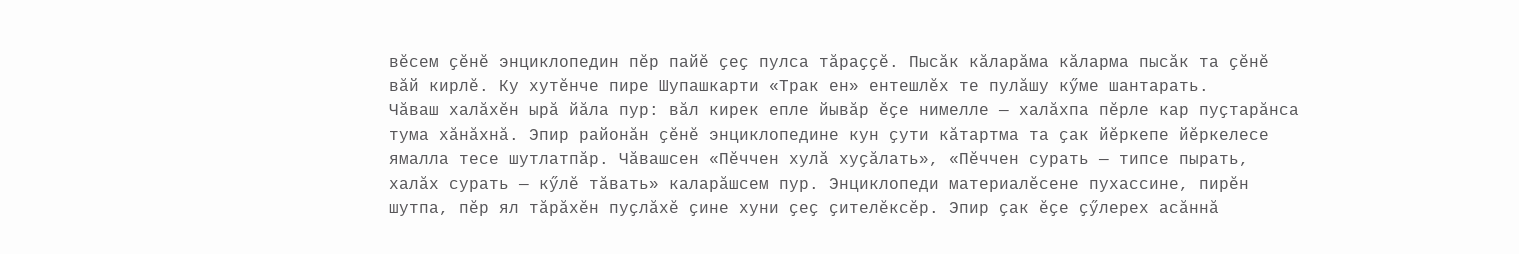вӗсем ҫӗнӗ энциклопедин пӗр пайӗ ҫеҫ пулса тӑраҫҫӗ. Пысӑк кӑларӑма кӑларма пысӑк та ҫӗнӗ вӑй кирлӗ. Ку хутӗнче пире Шупашкарти «Трак ен» ентешлӗх те пулӑшу кӳме шантарать.
Чӑваш халӑхӗн ырӑ йӑла пур: вӑл кирек епле йывӑр ӗҫе нимелле — халӑхпа пӗрле кар пуҫтарӑнса тума хӑнӑхнӑ. Эпир районӑн ҫӗнӗ энциклопедине кун ҫути кӑтартма та ҫак йӗркепе йӗркелесе ямалла тесе шутлатпӑр. Чӑвашсен «Пӗччен хулӑ хуҫӑлать», «Пӗччен сурать — типсе пырать, халӑх сурать — кӳлӗ тӑвать» каларӑшсем пур. Энциклопеди материалӗсене пухассине, пирӗн шутпа, пӗр ял тӑрӑхӗн пуҫлӑхӗ ҫине хуни ҫеҫ ҫителӗксӗр. Эпир ҫак ӗҫе ҫӳлерех асӑннӑ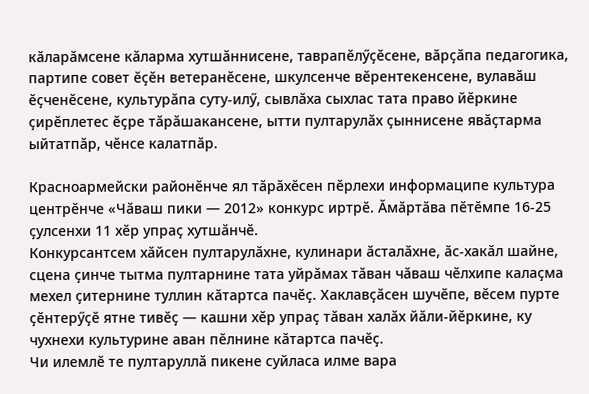кӑларӑмсене кӑларма хутшӑннисене, таврапӗлӳҫӗсене, вӑрҫӑпа педагогика, партипе совет ӗҫӗн ветеранӗсене, шкулсенче вӗрентекенсене, вулавӑш ӗҫченӗсене, культурӑпа суту-илӳ, сывлӑха сыхлас тата право йӗркине ҫирӗплетес ӗҫре тӑрӑшакансене, ытти пултарулӑх ҫыннисене явӑҫтарма ыйтатпӑр, чӗнсе калатпӑр.

Красноармейски районӗнче ял тӑрӑхӗсен пӗрлехи информаципе культура центрӗнче «Чӑваш пики — 2012» конкурс иртрӗ. Ӑмӑртӑва пӗтӗмпе 16-25 ҫулсенхи 11 хӗр упраҫ хутшӑнчӗ.
Конкурсантсем хӑйсен пултарулӑхне, кулинари ӑсталӑхне, ӑс-хакӑл шайне, сцена ҫинче тытма пултарнине тата уйрӑмах тӑван чӑваш чӗлхипе калаҫма мехел ҫитернине туллин кӑтартса пачӗҫ. Хаклавҫӑсен шучӗпе, вӗсем пурте ҫӗнтерӳҫӗ ятне тивӗҫ — кашни хӗр упраҫ тӑван халӑх йӑли-йӗркине, ку чухнехи культурине аван пӗлнине кӑтартса пачӗҫ.
Чи илемлӗ те пултаруллӑ пикене суйласа илме вара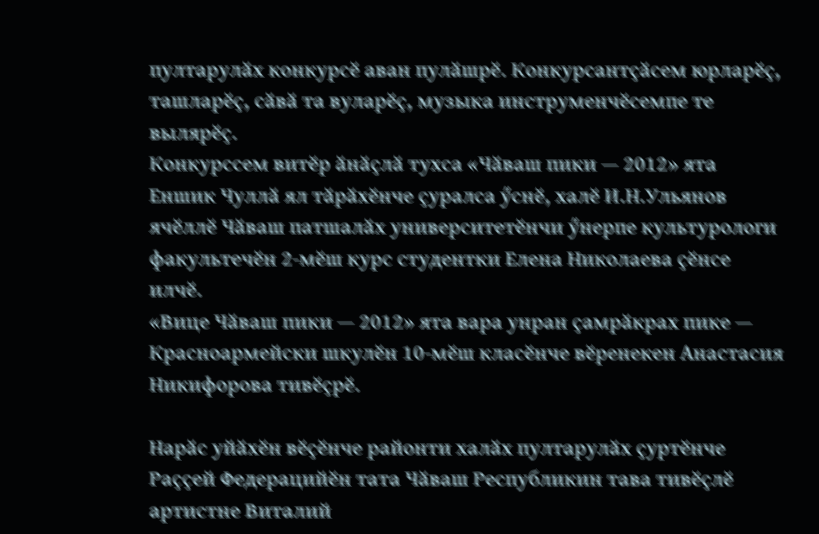пултарулӑх конкурсӗ аван пулӑшрӗ. Конкурсантҫӑсем юрларӗҫ, ташларӗҫ, сӑвӑ та вуларӗҫ, музыка инструменчӗсемпе те вылярӗҫ.
Конкурссем витӗр ӑнӑҫлӑ тухса «Чӑваш пики — 2012» ята Еншик Чуллӑ ял тӑрӑхӗнче ҫуралса ӳснӗ, халӗ И.Н.Ульянов ячӗллӗ Чӑваш патшалӑх университетӗнчи ӳнерпе культурологи факультечӗн 2-мӗш курс студентки Елена Николаева ҫӗнсе илчӗ.
«Вице Чӑваш пики — 2012» ята вара унран ҫамрӑкрах пике — Красноармейски шкулӗн 10-мӗш класӗнче вӗренекен Анастасия Никифорова тивӗҫрӗ.

Нарӑс уйӑхӗн вӗҫӗнче районти халӑх пултарулӑх ҫуртӗнче Раҫҫей Федерацийӗн тата Чӑваш Республикин тава тивӗҫлӗ артистне Виталий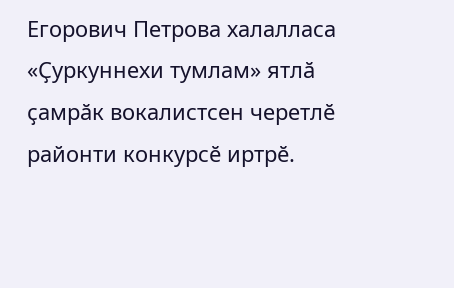Егорович Петрова халалласа «Ҫуркуннехи тумлам» ятлӑ ҫамрӑк вокалистсен черетлӗ районти конкурсӗ иртрӗ.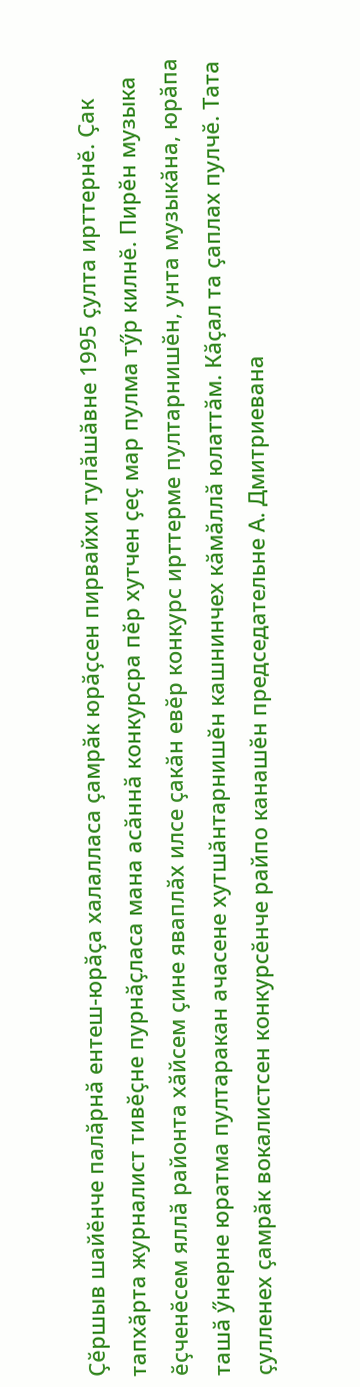Ҫӗршыв шайӗнче палӑрнӑ ентеш-юрӑҫа халалласа ҫамрӑк юрӑҫсен пирвайхи тупӑшӑвне 1995 ҫулта ирттернӗ. Ҫак тапхӑрта журналист тивӗҫне пурнӑҫласа мана асӑннӑ конкурсра пӗр хутчен ҫеҫ мар пулма тӳр килнӗ. Пирӗн музыка ӗҫченӗсем яллӑ районта хӑйсем ҫине яваплӑх илсе ҫакӑн евӗр конкурс ирттерме пултарнишӗн, унта музыкӑна, юрӑпа ташӑ ӳнерне юратма пултаракан ачасене хутшӑнтарнишӗн кашнинчех кӑмӑллӑ юлаттӑм. Кӑҫал та ҫаплах пулчӗ. Тата ҫулленех ҫамрӑк вокалистсен конкурсӗнче райпо канашӗн председательне А. Дмитриевана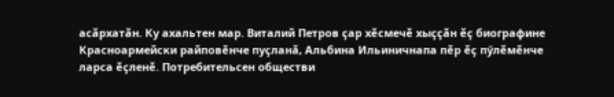асӑрхатӑн. Ку ахальтен мар. Виталий Петров ҫар хӗсмечӗ хыҫҫӑн ӗҫ биографине Красноармейски райповӗнче пуҫланӑ, Альбина Ильиничнапа пӗр ӗҫ пӳлӗмӗнче ларса ӗҫленӗ. Потребительсен обществи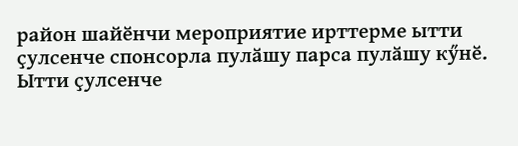район шайӗнчи мероприятие ирттерме ытти ҫулсенче спонсорла пулӑшу парса пулӑшу кӳнӗ.
Ытти ҫулсенче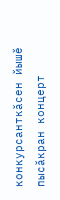конкурсанткӑсен йышӗ пысӑкран концерт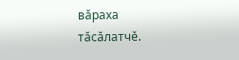вӑраха тӑсӑлатчӗ.